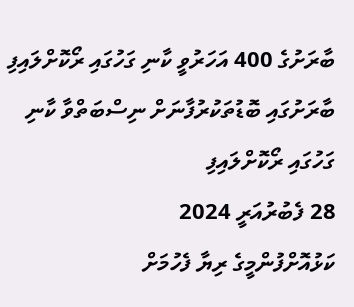ބާރަށުގެ 400 އަހަރުވީ ކާނި ގަހުގައި ރޯކޮށްލައިފި
ބާރަށުގައި ބޮޑުތަކުރުފާނަށް ނިސްބަތްވާ ކާނި ގަހުގައި ރޯކޮށްލައިފި
28 ފެބުރުއަރީ 2024
ކަޅުއޮށްފުންމީގެ ރިޔާ ފެހުމަށް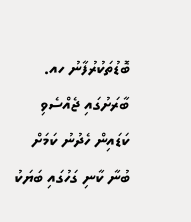ބޮޑުތަކުރުފާނު ހއ. ބާރަށުގައި ޖެއްސެވި ކަޑައިން ހެދުނު ކަމަށް ބުނާ ކާނި ގަހުގައި ބަޔަކު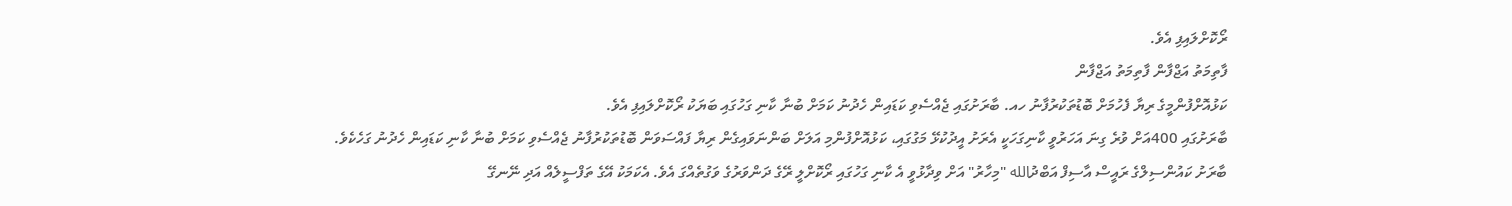ރޯކޮށްލައިފި އެވެ.
ފާތިމަތު އަޖްފާން ފާތިމަތު އަޖްފާން
ކަޅުއޮށްފުންމީގެ ރިޔާ ފެހުމަށް ބޮޑުތަކުރުފާނު ހއ. ބާރަށުގައި ޖެއްސެވި ކަޑައިން ހެދުނު ކަމަށް ބުނާ ކާނި ގަހުގައި ބަޔަކު ރޯކޮށްލައިފި އެވެ.
ބާރަށުގައި 400އަށް ވުރެ ގިނަ އަހަރުވީ ކާނިގަހަކީ އެރަށު އީދުކުޅޭ މަގުގައި، ކަޅުއޮށްފުންމި އަލަށް ބަންނަވައިގެން ރިޔާ ފައްސަވަން ބޮޑުތަކުރުފާނު ޖެއްސެވި ކަމަށް ބުނާ ކާނި ކަޑައިން ހެދުނު ގަހެކެވެ.
ބާރަށު ކައުންސިލްގެ ރައީސް އާސިފް އަބްދުالله "މިހާރު" އަށް ވިދާޅުވީ އެ ކާނި ގަހުގައި ރޯކޮށްލީ ރޭގެ ދަންވަރުގެ ވަގުތެއްގަ އެވެ. އެކަމަކު އޭގެ ތަފްސީލެއް އަދި ނޭނގޭ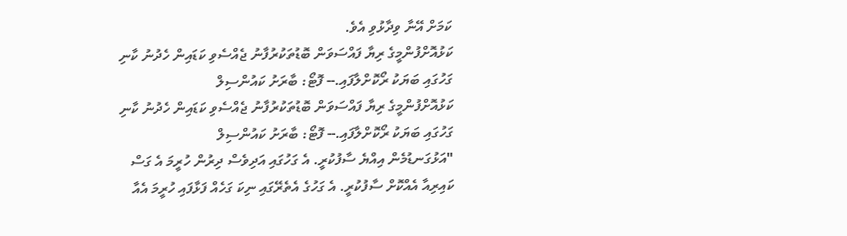ކަމަށް އޭނާ ވިދާޅުވި އެވެ.
ކަޅުއޮށްފުންމީގެ ރިޔާ ފައްސަވަން ބޮޑުތަކުރުފާނު ޖެއްސެވި ކަޑައިން ހެދުނު ކާނި ގަހުގައި ބަޔަކު ރޯކޮށްލާފައި.-- ފޮޓޯ: ބާރަށު ކައުންސިލް
ކަޅުއޮށްފުންމީގެ ރިޔާ ފައްސަވަން ބޮޑުތަކުރުފާނު ޖެއްސެވި ކަޑައިން ހެދުނު ކާނި ގަހުގައި ބަޔަކު ރޯކޮށްލާފައި.-- ފޮޓޯ: ބާރަށު ކައުންސިލް
"އަޅުގަނޑުމެން އިއްޔެ ސާފުކުރީ. އެ ގަހުގައި އަދިވެސް ދިރުން ހުރީމަ އެ ގަސް ކައިރިއާ އެއްކޮށް ސާފުކުރީ. އެ ގަހުގެ އެތެރޭގައި ނިކަ ގަހެއް ފަޅާފައި ހުރީމަ އެއާ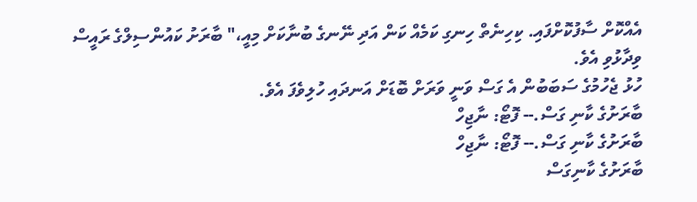އެއްކޮށް ސާފުކޮށްފައި. ކިހިނެތް ހިނގި ކަމެއް ކަން އަދި ނޭނގެ ބުނާކަށް މިއީ،" ބާރަށު ކައުންސިލްގެ ރައީސް ވިދާޅުވި އެވެ.
ހުޅު ޖެހުމުގެ ސަބަބުން އެ ގަސް ވަނީ ވަރަށް ބޮޑަށް އަނދައި ހުލިވެފަ އެވެ.
ބާރަށުގެ ކާނި ގަސް.-- ފޮޓޯ: ނާޖިހް
ބާރަށުގެ ކާނި ގަސް.-- ފޮޓޯ: ނާޖިހް
ބާރަށުގެ ކާނިގަސް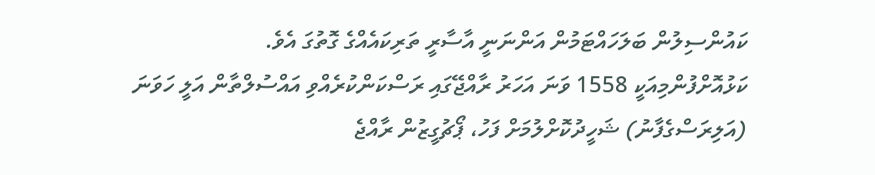ކައުންސިލުން ބަލަހައްޓަމުން އަންނަނީ އާސާރީ ތަރިކައެއްގެ ގޮތުގަ އެވެ.
ކަޅުއޮށްފުންމިއަކީ 1558 ވަނަ އަހަރު ރާއްޖޭގައި ރަސްކަންކުރެއްވި އައްސުލްތާން އަލީ ހަވަނަ (އަލިރަސްގެފާނު) ޝަހީދުކޮށްލުމަށް ފަހު، ޕޯޗުގީޒުން ރާއްޖެ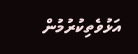އަޅުވެތިކުރުމުން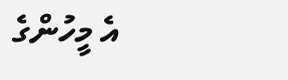އެ މީހުންގެ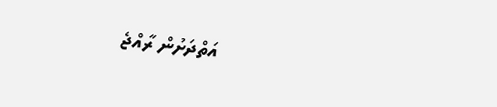އަތްދަށުން ރާއްޖެ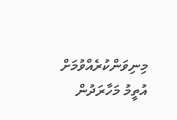މިނިވަންކުރެއްވުމަށް އުތީމު މަހާރަދުން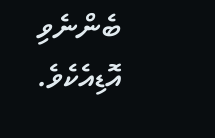ބެންނެވި އޮޑިއެކެވެ.